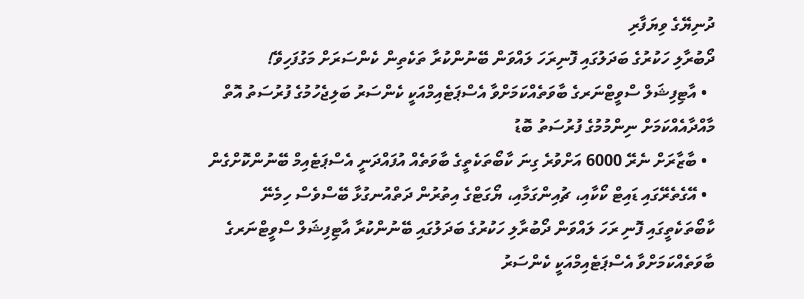ދުނިޔޭގެ ވިޔަފާރި
ދޯބުރާލި ހަކުރުގެ ބަދަލުގައި ފޮނިރަހަ ލައްވަން ބޭނުންކުރާ ތަކެތިން ކެންސަރަށް މަގުފަހިވޭ!
  • އާޓިފިޝަލް ސްވީޓްނަރގެ ބާވަތެއްކަމަށްވާ އެސްޕަޓެއިމްއަކީ ކެންސަރު ބަލިޖެހުމުގެ ފުރުސަތު އޮތް މާއްދާއެއްކަމަށް ނިންމުމުގެ ފުރުސަތު ބޮޑު
  • ބާޒާރަށް ނެރޭ 6000 އަށްވުރެ ގިނަ ކާބޯތަކެތީގެ ބާވަތެއް އުފައްދަނީ އެސްޕަޓެއިމް ބޭނުންކޮށްގެން
  • އޭގެތެރޭގައި ޑައިޓް ކޯކާއި، ޗުއިންގަމާއި، ޔޯގަޓްގެ އިތުރުން ދަތްއުނގުޅާ ބޭސްވެސް ހިމެނޭ
ކާބޯތަކެތީގައި ފޮނި ރަހަ ލައްވަން ދޯބުރާލި ހަކުރުގެ ބަދަލުގައި ބޭނުންކުރާ އާޓިފިޝަލް ސްވީޓްނަރގެ ބާވަތެއްކަމަށްވާ އެސްޕަޓެއިމްއަކީ ކެންސަރު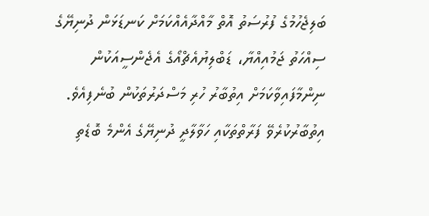ބަލިޖެހުމުގެ ފުރުސަތު އޮތް މާއްދާއެއްކަމަށް ކަނޑަޅަން ދުނިޔޭގެ ސިއްހަތު ޖަމުއިއްޔާ، ޑަބްލިޔުއެޗްއޯގެ އެޖެންސީއަކުން ނިންމާފައިވާކަމަށް އިތުބާރު ހުރި މަސްދަރުތަކުން ބުނެފިއެވެ.
އިތުބާރުކުރެވޭ ފަރާތްތަކާއި ހަވާލާދީ ދުނިޔޭގެ އެންމެ ބޮޑެތި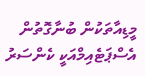މީޑިއާތަކުން ބުނާގޮތުން އެސްޕަޓެއިމްއަކީ ކެންސަރު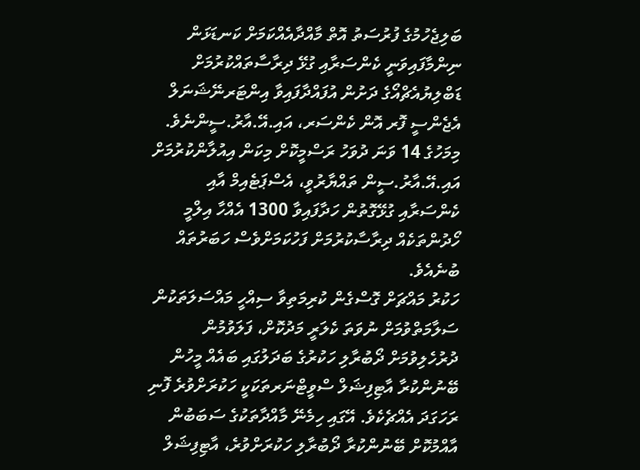ބަލިޖެހުމުގެ ފުރުސަތު އޮތް މާއްދާއެއްކަމަށް ކަނޑަޅަން ނިންމާފައިވަނީ ކެންސަރާއި ގުޅޭ ދިރާސާތައްކުރުމަށް ޑަބްލިޔުއެޗްއޯގެ ދަށުން އުފައްދާފައިވާ އިންޓަރނޭޝަނަލް އެޖެންސީ ފޮރ އޮން ކެންސަރ، އައި.އޭ.އާރު.ސީންނެވެ. މިމަހުގެ 14 ވަނަ ދުވަހު ރަސްމީކޮށް މިކަން އިއުލާންކުރުމަށް އައި.އޭ.އާރު.ސީން ތައްޔާރުވީ، އެސްޕަޓެއިމް އާއި ކެންސަރާއި ގުޅޭގޮތުން ހަދާފައިވާ 1300 އެއްހާ އިލްމީ ހޯދުންތަކެއް ދިރާސާކުރުމަށް ފަހުކަމަށްވެސް ހަބަރުތައް ބުނެއެވެ.
ހަކުރު މައްޗަށް ގޮސްގެން ކުރިމަތިވާ ސިއްހީ މައްސަލަތަކުން ސަލާމަތްވުމަށް ނުވަތަ ކެލަރީ މަދުކޮށް، ފަލަވުމުން ދުރުހެލިވުމަށް ދޯބުރާލި ހަކުރުގެ ބަދަލުގައި ބައެއް މީހުން ބޭނުންކުރާ އާޓިފިޝަލް ސްވީޓްނަރތަކަކީ ހަކުރަށްވުރެ ފޮނި ރަހަގަދަ އެއްޗެކެވެ. އޭގައި ހިމެނޭ މާއްދާތަކުގެ ސަބަބުން އާއްމުކޮށް ބޭނުންކުރާ ދޯބުރާލި ހަކުރަށްވުރެ، އާޓިފިޝަލް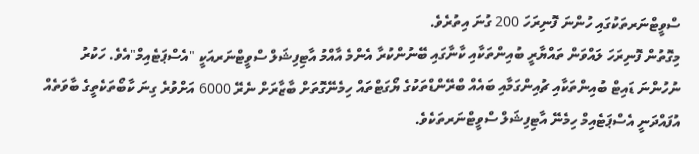ސްވީޓްނަރތަކުގައި ހުންނަ ފޮނިރަހަ 200 ގުނަ އިތުރެވެ.
މިގޮތުން ފޮނިރަހަ ލައްވަން ތައްޔާރީ ބުއިންތަކާއި ކާނާގައި ބޭނުންކުރާ އެންމެ އާއްމު އާޓިފިޝަލް ސްވީޓްނަރއަކީ "އެސްޕަޓެއިމް"އެވެ. ހަކުރު ނުހުންނަ ޑައިޓް ބުއިންތަކާއި ޗުއިންގަމާއި ބައެއް ބްރޭންޑްތަކުގެ ޔޯގަޓްތައް ހިމެނޭގޮތަށް ބާޒާރަށް ނެރޭ 6000 އަށްވުރެ ގިނަ ކާބޯތަކެތީގެ ބާވަތެއް އުފައްދަނީ އެސްޕަޓެއިމް ހިމެނޭ އާޓިފިޝަލް ސްވީޓްނަރތަކެވެ.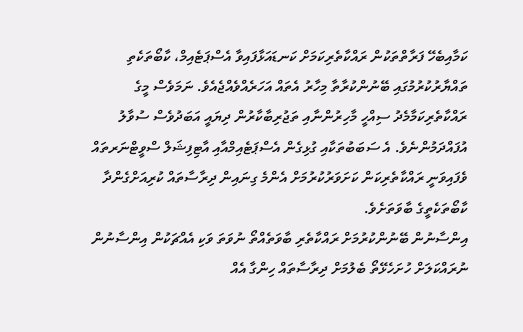ކަމާއިބެހޭ ފަރާތްތަކުން ރައްކާތެރިކަމަށް ކަނޑައަޅާފައިވާ އެސްޕަޓެއިމް، ކާބޯތަކެތި ތައްޔާރުކުރުމުގައި ބޭނުންކުރާތާ މިހާރު އެތައް އަހަރެއްވެއްޖެއެވެ. ނަމަވެސް މީގެ ރައްކާތެރިކަމާމެދު ސިއްހީ މާހިރުންނާއި ތަޖުރިބާކާރުން ދިޔައީ އަބަދުވެސް ސުވާލު އުފައްދަމުންނެވެ. އެ ސަބަބުތަކާއި ގުޅިގެން އެސްޕަޓެއިމްއާއި އާޓިފިޝަލް ސްވީޓްނަރތައް ވެފައިވަނީ ރައްކާތެރިކަން ކަށަވަރުކުރުމަށް އެންމެ ގިނައިން ދިރާސާތައް ކުރިއަށްގެންދާ ކާބޯތަކެތީގެ ބާވަތަށެވެ.
އިންސާނުން ބޭނުންކުރުމަށް ރައްކާތެރި ބާވަތެއްތޯ ނުވަތަ ވަކި އެއްޗަކުން އިންސާނުން ނުރައްކަލަށް ހުށަހެޅޭތޯ ބެލުމަށް ދިރާސާތައް ހިންގާ އެއް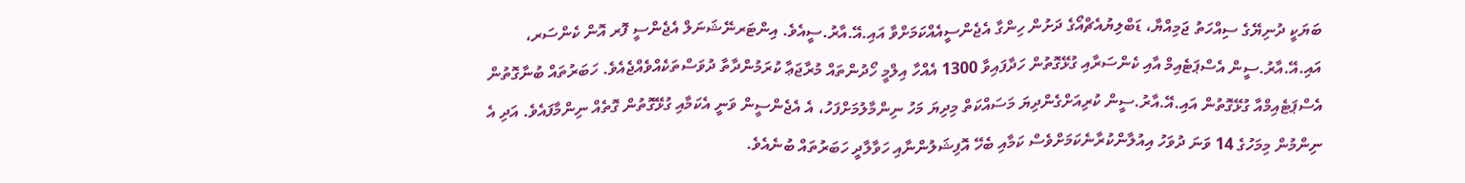ބަޔަކީ ދުނިޔޭގެ ސިއްހަތު ޖަމިއްޔާ، ޑަބްލިޔުއެޗްއޯގެ ދަށުން ހިންގާ އެޖެންސީއެއްކަމަށްވާ އައި.އޭ.އާރު.ސީއެވެ. އިންޓަރނޭޝަނަލް އެޖެންސީ ފޮރ އޮން ކެންސަރ، އައި.އޭ.އާރު.ސީން އެސްޕަޓެއިމް އާއި ކެންސަރާއި ގުޅޭގޮތުން ހަދާފައިވާ 1300 އެއްހާ އިލްމީ ހޯދުންތައް މުރާޖަޢާ ކުރަމުންދާތާ ދުވަސްތަކެއްވެއްޖެއެވެ. ހަބަރުތައް ބުނާގޮތުން އެސްޕަޓެއިމްއާ ގުޅޭގޮތުން އައި.އޭ.އާރު.ސީން ކުރިއަށްގެންދިޔަ މަސައްކަތް މިދިޔަ މަހު ނިންމާލުމަށްފަހު، އެ އެޖެންސީން ވަނީ އެކަމާއި ގުޅޭގޮތުން ގޮތެއް ނިންމާފައެވެ. އަދި އެ ނިންމުން މިމަހުގެ 14 ވަނަ ދުވަހު އިއުލާންކުރާނެކަމަށްވެސް ކަމާއި ބެހޭ އޮފިޝަލުންނާއި ހަވާލާދީ ހަބަރުތައް ބުނެއެވެ.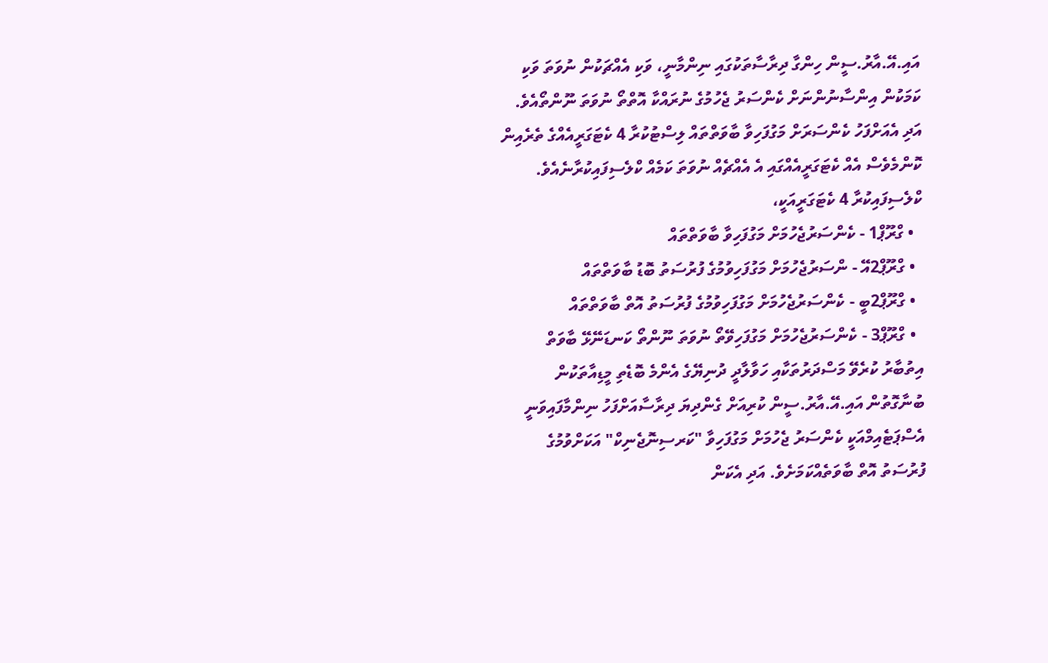އައި.އޭ.އާރު.ސީން ހިންގާ ދިރާސާތަކުގައި ނިންމާނީ، ވަކި އެއްޗަކުން ނުވަތަ ވަކި ކަމަކުން އިންސާނުންނަށް ކެންސަރު ޖެހުމުގެ ނުރައްކާ އޮތްތޯ ނުވަތަ ނޫންތޯއެވެ. އަދި އެއަށްފަހު ކެންސަރަށް މަގުފަހިވާ ބާވަތްތައް ލިސްޓުކުރާ 4 ކެޓަގަރީއެއްގެ ތެރެއިން ކޮންމެވެސް އެއް ކެޓަގަރީއެއްގައި އެ އެއްޗެއް ނުވަތަ ކަމެއް ކްލެސިފައިކުރާނެއެވެ.
ކްލެސިފައިކުރާ 4 ކެޓަގަރީއަކީ،
  • ގްރޫޕް1 - ކެންސަރުޖެހުމަށް މަގުފަހިވާ ބާވަތްތައް
  • ގްރޫޕް2އޭ - ންސަރުޖެހުމަށް މަގުފަހިވުމުގެ ފުރުސަތު ބޮޑު ބާވަތްތައް
  • ގްރޫޕް2ބީ - ކެންސަރުޖެހުމަށް މަގުފަހިވުމުގެ ފުރުސަތު އޮތް ބާވަތްތައް
  • ގްރޫޕް3 - ކެންސަރުޖެހުމަށް މަގުފަހިވޭތޯ ނުވަތަ ނޫންތޯ ކަނޑަނޭޅޭ ބާވަތް
އިތުބާރު ކުރެވޭ މަސްދަރުތަކާއި ހަވާލާދީ ދުނިޔޭގެ އެންމެ ބޮޑެތި މީޑިއާތަކުން ބުނާގޮތުން އައި.އޭ.އާރު.ސީން ކުރިއަށް ގެންދިޔަ ދިރާސާއަށްފަހު ނިންމާފައިވަނީ އެސްޕަޓެއިމްއަކީ ކެންސަރު ޖެހުމަށް މަގުފަހިވާ "ކަރސިނޮޖެނިކް" އަކަށްވުމުގެ ފުރުސަތު އޮތް ބާވަތެއްކަމަށެވެ. އަދި އެކަން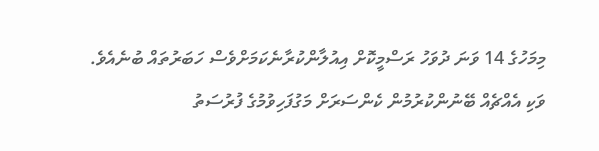މިމަހުގެ 14 ވަނަ ދުވަހު ރަސްމީކޮށް އިއުލާންކުރާނެކަމަށްވެސް ހަބަރުތައް ބުނެއެވެ.
ވަކި އެއްޗެއް ބޭނުންކުރުމުން ކެންސަރަށް މަގުފަހިވުމުގެ ފުރުސަތު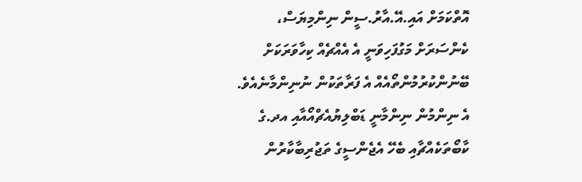އޮތްކަމަށް އައި.އޭ.އާރު.ސީން ނިންމިޔަސް، ކެންސަރަށް މަގުފަހިވަނީ އެ އެއްޗެއް ކިހާވަރަކަށް ބޭނުންކުރުމުންތޯއެއް އެ ފަރާތަކުން ނުނިންމާނެއެވެ. އެ ނިންމުން ނިންމާނީ ޑަބްލިޔުއެޗްއޯއާއި އދ.ގެ ކާބޯތަކެއްޗާއި ބެހޭ އެޖެންސީގެ ތަޖުރިބާކާރުން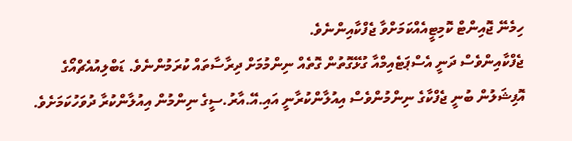ހިމެނޭ ޖޮއިންޓް ކޮމިޓީއެއްކަމަށްވާ ޖެފްކާއިންނެވެ.
ޖެފްކާއިންވެސް ދަނީ އެސްޕަޓެއިމްއާ ގުޅޭގޮތުން ގޮތެއް ނިންމުމަށް ދިރާސާތައް ކުރަމުންނެވެ. ޑަބްލިއުއެޗްއޯގެ އޮފިޝަލުން ބުނީ ޖެފްކާގެ ނިންމުންވެސް އިއުލާންކުރާނީ އައި.އޭ.އާރު.ސީގެ ނިންމުން އިއުލާންކުރާ ދުވަހުކަމަށެވެ.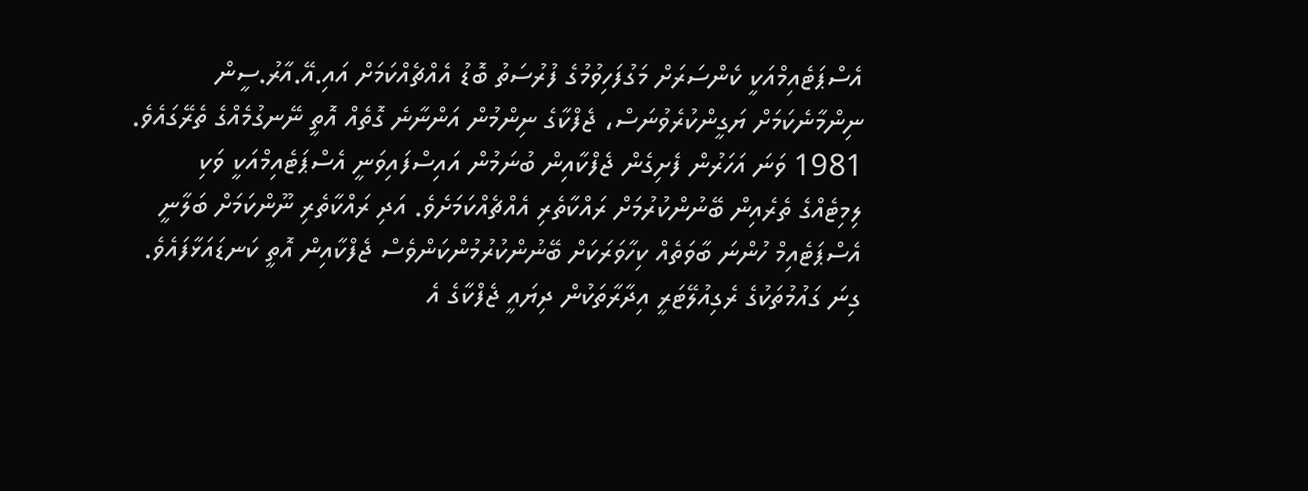އެސްޕަޓެއިމްއަކީ ކެންސަރަށް މަގުފަހިވުމުގެ ފުރުސަތު ބޮޑު އެއްޗެއްކަމަށް އައި.އޭ.އާރު.ސީން ނިންމާނެކަމަށް ޔަގީންކުރެވުނަސް، ޖެފްކާގެ ނިންމުން އަންނާނެ ގޮތެއް އޮތީ ނޭނގުމެއްގެ ތެރޭގައެވެ. 1981 ވަނަ އަހަރުން ފެށިގެން ޖެފްކާއިން ބުނަމުން އައިސްފައިވަނީ އެސްޕަޓެއިމްއަކީ ވަކި ލިމިޓެއްގެ ތެރެއިން ބޭނުންކުރުމަށް ރައްކާތެރި އެއްޗެއްކަމަށެވެ. އަދި ރައްކާތެރި ނޫންކަމަށް ބަލާނީ އެސްޕަޓެއިމް ހުންނަ ބާވަތެއް ކިހާވަރަކަށް ބޭނުންކުރުމުންކަންވެސް ޖެފްކާއިން އޮތީ ކަނޑައަޅާފައެވެ. ގިނަ ގައުމުތަކުގެ ރެގިއުލޭޓަރީ އިދާރާތަކުން ދިޔައީ ޖެފްކާގެ އެ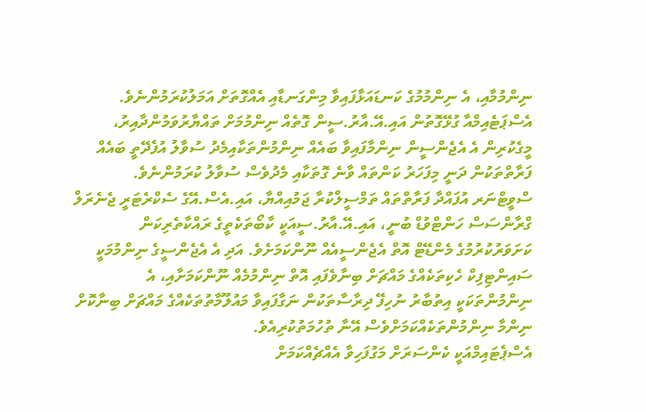ނިންމުމާއި، އެ ނިންމުމުގެ ކަނޑައަޅާފައިވާ މިންގަނޑާއި އެއްގޮތަށް އަމަލުކުރަމުންނެވެ.
އެސްޕަޓެއިމްއާ ގުޅޭގޮތުން އައި.އޭ.އާރު.ސީން ގޮތެއް ނިންމުމަށް ތައްޔާރުވަމުންދާއިރު، މީގެކުރިން އެ އެޖެންސީން ނިންމާފައިވާ ބައެއް ނިންމުންތަކާއިމެދު ސުވާލު އުފެދޭތީ ބައެއް ފަރާތްތަކުން ދަނީ މިފަހަރު ކަންތައް ވާނެ ގޮތަކާއި މެދުވެސް ސުވާލު ކުރަމުންނެވެ.
ސްވީޓްނަރ އުފައްދާ ފަރާތްތައް ތަމްސީލްކުރާ ޖަމުއިއްޔާ، އައި.އެސް.އޭގެ ސެކްރެޓަރީ ޖެނެރަލް ގްރާންސަސް ހަންޓްވުޑް ބުނީ، އައި.އޭ.އާރު.ސީއަކީ ކާބޯތަކެތީގެ ރައްކާތެރިކަން ކަށަވަރުކުރުމުގެ މެންޑޭޓް އޮތް އެޖެންސީއެއް ނޫންކަމަށެވެ. އަދި އެ އެޖެންސީގެ ނިންމުމަކީ ސައިންޓިފިކް ހެކިތަކެއްގެ މައްޗަށް ބިނާވެފައި އޮތް ނިންމުމެއް ނޫންކަމަށާއި، އެ ނިންމުންތަކަކީ އިތުބާރު ނުހިފޭ ދިރާސާތަކުން ނަގާފައިވާ މައުލޫމާތުތަކެއްގެ މައްޗަށް ބިނާކޮށް ނިންމާ ނިންމުންތަކެއްކަމަށްވެސް އޭނާ ތުހުމަތުކުރިއެވެ.
އެސްޕެޓައިމްއަކީ ކެންސަރަށް މަގުފަހިވާ އެއްޗެއްކަމަށް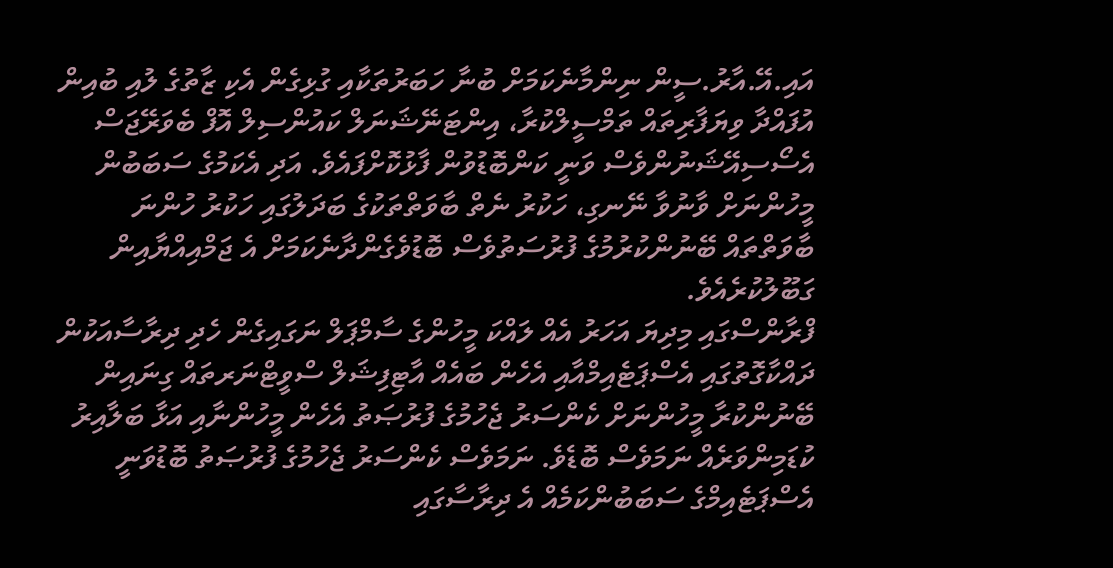އައި.އޭ.އާރު.ސީން ނިންމާނެކަމަށް ބުނާ ހަބަރުތަކާއި ގުޅިގެން އެކި ޒާތުގެ ލުއި ބުއިން އުފައްދާ ވިޔަފާރިތައް ތަމްސީލްކުރާ، އިންޓަނޭޝަނަލް ކައުންސިލް އޮފް ބެވަރޭޖަސް އެސޯސިއޭޝަނުންވެސް ވަނީ ކަންބޮޑުވުން ފާޅުކޮށްފައެވެ. އަދި އެކަމުގެ ސަބަބުން މީހުންނަށް ވާނުވާ ނޭނގި، ހަކުރު ނެތް ބާވަތްތަކުގެ ބަދަލުގައި ހަކުރު ހުންނަ ބާވަތްތައް ބޭނުންކުރުމުގެ ފުރުސަތުވެސް ބޮޑުވެގެންދާނެކަމަށް އެ ޖަމްއިއްޔާއިން ގަބޫލުކުރެއެވެ.
ފްރާންސްގައި މިދިޔަ އަހަރު އެއް ލައްކަ މީހުންގެ ސާމްޕަލް ނަގައިގެން ހެދި ދިރާސާއަކުން ދައްކާގޮތުގައި އެސްޕަޓެއިމްއާއި އެހެން ބައެއް އާޓިފިޝަލް ސްވީޓްނަރތައް ގިނައިން ބޭނުންކުރާ މީހުންނަށް ކެންސަރު ޖެހުމުގެ ފުރުޞަތު އެހެން މީހުންނާއި އަޅާ ބަލާއިރު ކުޑަމިންވަރެއް ނަމަވެސް ބޮޑެވެ. ނަމަވެސް ކެންސަރު ޖެހުމުގެ ފުރުޞަތު ބޮޑުވަނީ އެސްޕަޓެއިމްގެ ސަބަބުންކަމެއް އެ ދިރާސާގައި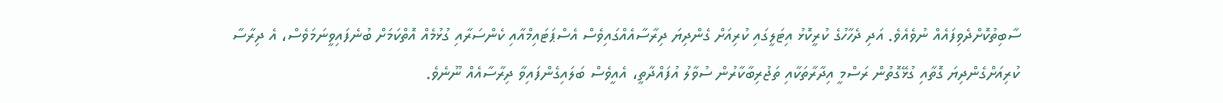ސާބިތުކޮށްދެވިފައެއް ނުވެއެވެ. އަދި ދެހާހުގެ ކުރީކޮޅު އިޓަލީގައި ކުރިއަށް ގެންދިޔަ ދިރާސާއެއްގައިވެސް އެސްޕަޓައިމްއާއި ކެންސަރާއި ގުޅުމެއް އޮތްކަމަށް ބުނެފައިވީނަމަވެސް، އެ ދިރާސާ ކުރިއަށްގެންދިޔަ ގޮތާއި ގުޅޭގޮތުން ރަސްމީ އިދާރާތަކާއި ތަޖުރިބާކާރުން ސުވާލު އުފައްދާތީ، އެއީވެސް ބަލައިގެންފައިވާ ދިރާސާއެއް ނޫނެވެ.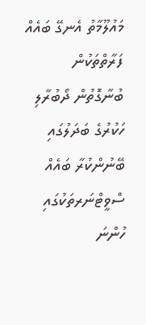މައުލޫމާތު އެނގޭ ބައެއް ފަރާތްތަކުން ބުނާގޮތުން ދޯބުރާލި ހަކުރުގެ ބަދަލުގައި ބޭނުންކުރާ ބައެއް ސްވީޓްނަރތަކުގައި ހުންނަ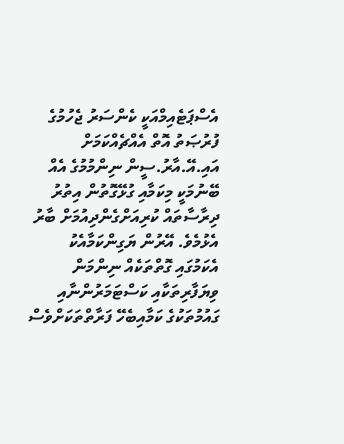އެސްޕަޓެއިމްއަކީ ކެންސަރު ޖެހުމުގެ ފުރުޞަތު އޮތް އެއްޗެއްކަމަށް އައި.އޭ.އާރު.ސީން ނިންމުމުގެ އެއް ބޭނުމަކީ މިކަމާއި ގުޅޭގޮތުން އިތުރު ދިރާސާތައް ކުރިއަށްގެންދިއުމަށް ބާރު އެޅުމެވެ. އޭރުން ޔަގިންކަމާއެކު އެކަމުގައި ގޮތްތަކެއް ނިންމަން ވިޔަފާރިތަކާއި ކަސްޓަމަރުންނާއި ގައުމުތަކުގެ ކަމާއިބެހޭ ފަރާތްތަކަށްވެސް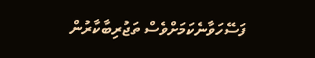ފަސޭހަވާނެކަމަށްވެސް ތަޖުރިބާކާރުން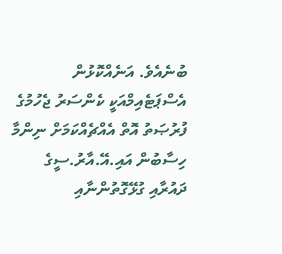ބުނެއެވެ. އަނެއްކޮޅުން އެސްޕަޓެއިމްއަކީ ކެންސަރު ޖެހުމުގެ ފުރުޞަތު އޮތް އެއްޗެއްކަމަށް ނިންމާ ހިސާބުން އައި.އޭ.އާރު.ސީގެ ދައުރާއި ގުޅޭގޮތުންނާއި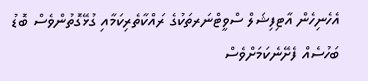އެހެނިހެން އާޓިފިޝަލް ސްވީޓްނަރތަކުގެ ރައްކާތެރިކަމާއި ގުޅޭގޮތުންވެސް ބޮޑު ބަހުސެއް ފެށޭނެކަމަށްވެސް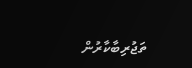ތަޖުރިބާކާރުން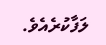ލަފާކުރެއެވެ.